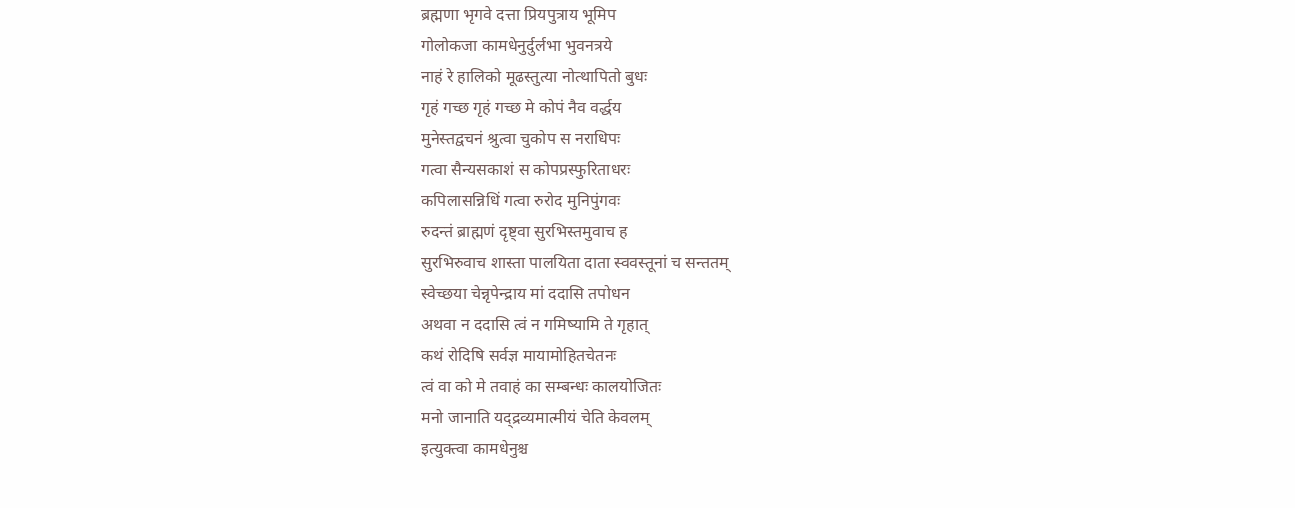ब्रह्मणा भृगवे दत्ता प्रियपुत्राय भूमिप
गोलोकजा कामधेनुर्दुर्लभा भुवनत्रये
नाहं रे हालिको मूढस्तुत्या नोत्थापितो बुधः
गृहं गच्छ गृहं गच्छ मे कोपं नैव वर्द्धय
मुनेस्तद्वचनं श्रुत्वा चुकोप स नराधिपः
गत्वा सैन्यसकाशं स कोपप्रस्फुरिताधरः
कपिलासन्निधिं गत्वा रुरोद मुनिपुंगवः
रुदन्तं ब्राह्मणं दृष्ट्वा सुरभिस्तमुवाच ह
सुरभिरुवाच शास्ता पालयिता दाता स्ववस्तूनां च सन्ततम्
स्वेच्छया चेन्नृपेन्द्राय मां ददासि तपोधन
अथवा न ददासि त्वं न गमिष्यामि ते गृहात्
कथं रोदिषि सर्वज्ञ मायामोहितचेतनः
त्वं वा को मे तवाहं का सम्बन्धः कालयोजितः
मनो जानाति यद्द्रव्यमात्मीयं चेति केवलम्
इत्युक्त्वा कामधेनुश्च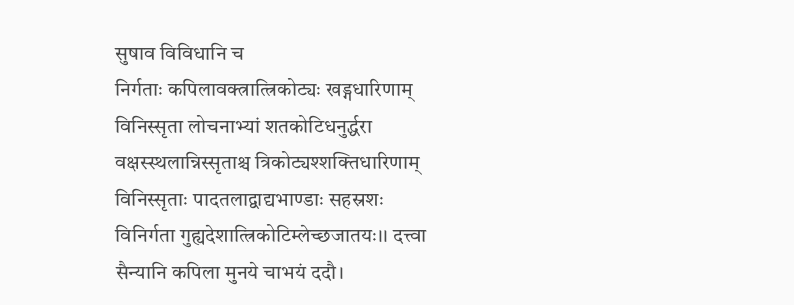सुषाव विविधानि च
निर्गताः कपिलावक्त्रात्त्रिकोट्यः खड्गधारिणाम्
विनिस्सृता लोचनाभ्यां शतकोटिधनुर्द्धरा
वक्षस्स्थलान्निस्सृताश्च त्रिकोट्यश्शक्तिधारिणाम्
विनिस्सृताः पादतलाद्वाद्यभाण्डाः सहस्रशः
विनिर्गता गुह्यदेशात्त्रिकोटिम्लेच्छजातयः।। दत्त्वा सैन्यानि कपिला मुनये चाभयं ददौ।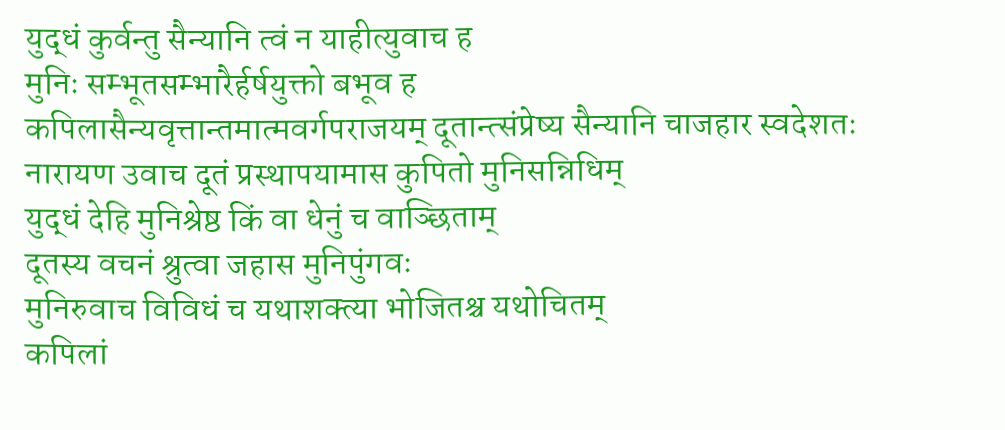युद्धं कुर्वन्तु सैन्यानि त्वं न याहीत्युवाच ह
मुनिः सम्भूतसम्भारैर्हर्षयुक्तो बभूव ह
कपिलासैन्यवृत्तान्तमात्मवर्गपराजयम् दूतान्त्संप्रेष्य सैन्यानि चाजहार स्वदेशतः
नारायण उवाच दूतं प्रस्थापयामास कुपितो मुनिसन्निधिम्
युद्धं देहि मुनिश्रेष्ठ किं वा धेनुं च वाञ्छिताम्
दूतस्य वचनं श्रुत्वा जहास मुनिपुंगवः
मुनिरुवाच विविधं च यथाशक्त्या भोजितश्च यथोचितम्
कपिलां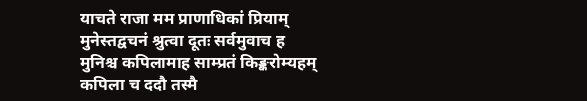याचते राजा मम प्राणाधिकां प्रियाम्
मुनेस्तद्वचनं श्रुत्वा दूतः सर्वमुवाच ह
मुनिश्च कपिलामाह साम्प्रतं किङ्करोम्यहम्
कपिला च ददौ तस्मै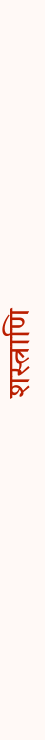शस्त्राणि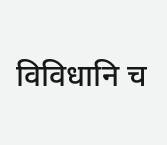विविधानि च